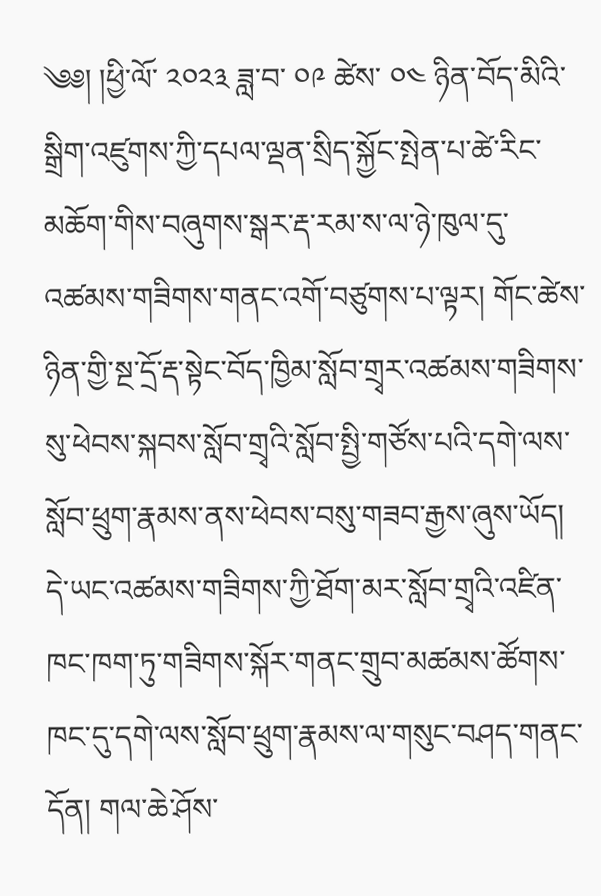༄༅། །ཕྱི་ལོ་ ༢༠༢༣ ཟླ་བ་ ༠༩ ཚེས་ ༠༤ ཉིན་བོད་མིའི་སྒྲིག་འཛུགས་ཀྱི་དཔལ་ལྡན་སྲིད་སྐྱོང་སྤེན་པ་ཚེ་རིང་མཆོག་གིས་བཞུགས་སྒར་རྡ་རམ་ས་ལ་ཉེ་ཁུལ་དུ་འཚམས་གཟིགས་གནང་འགོ་བཙུགས་པ་ལྟར། གོང་ཚེས་ཉིན་གྱི་སྔ་དྲོ་རྡ་སྟེང་བོད་ཁྱིམ་སློབ་གྲྭར་འཚམས་གཟིགས་སུ་ཕེབས་སྐབས་སློབ་གྲྭའི་སློབ་སྤྱི་གཙོས་པའི་དགེ་ལས་སློབ་ཕྲུག་རྣམས་ནས་ཕེབས་བསུ་གཟབ་རྒྱས་ཞུས་ཡོད།
དེ་ཡང་འཚམས་གཟིགས་ཀྱི་ཐོག་མར་སློབ་གྲྭའི་འཛིན་ཁང་ཁག་ཏུ་གཟིགས་སྐོར་གནང་གྲུབ་མཚམས་ཚོགས་ཁང་དུ་དགེ་ལས་སློབ་ཕྲུག་རྣམས་ལ་གསུང་བཤད་གནང་དོན། གལ་ཆེ་ཤོས་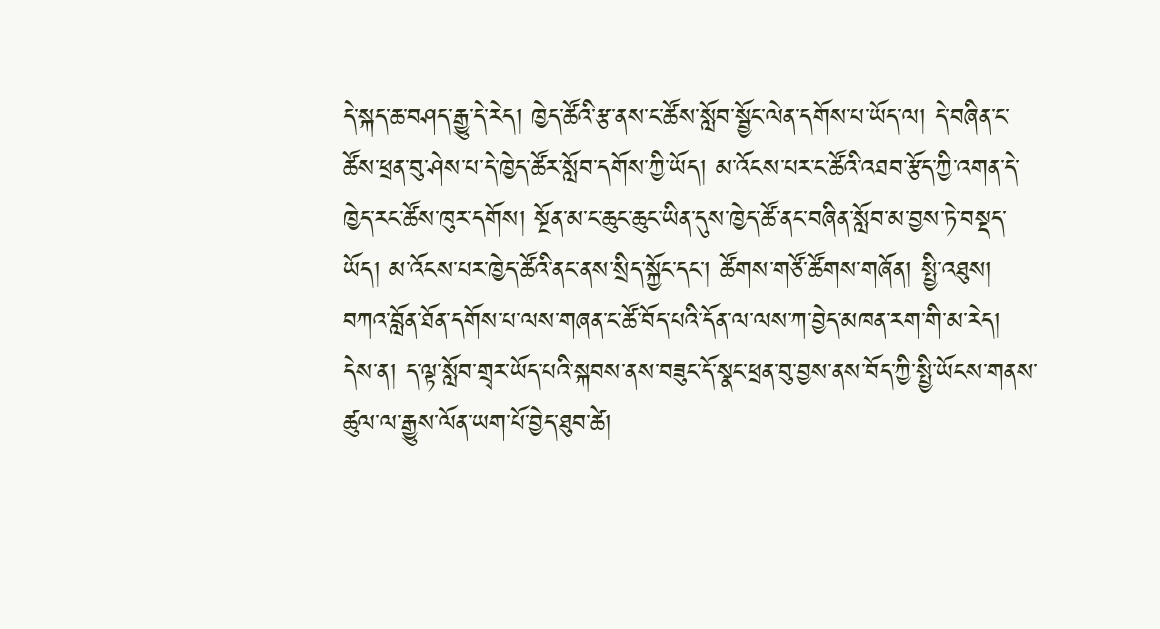དེ་སྐད་ཆ་བཤད་རྒྱུ་དེ་རེད། ཁྱེད་ཚོའི་རྩ་ནས་ང་ཚོས་སློབ་སྦྱོང་ལེན་དགོས་པ་ཡོད་ལ། དེ་བཞིན་ང་ཚོས་ཕྲན་བུ་ཤེས་པ་དེ་ཁྱེད་ཚོར་སློབ་དགོས་ཀྱི་ཡོད། མ་འོངས་པར་ང་ཚོའི་འཐབ་རྩོད་ཀྱི་འགན་དེ་ཁྱེད་རང་ཚོས་ཁུར་དགོས། སྔོན་མ་ང་ཆུང་ཆུང་ཡིན་དུས་ཁྱེད་ཚོ་ནང་བཞིན་སློབ་མ་བྱས་ཏེ་བསྡད་ཡོད། མ་འོངས་པར་ཁྱེད་ཚོའི་ནང་ནས་སྲིད་སྐྱོང་དང་། ཚོགས་གཙོ་ཚོགས་གཞོན། སྤྱི་འཐུས། བཀའ་བློན་ཐོན་དགོས་པ་ལས་གཞན་ང་ཚོ་བོད་པའི་དོན་ལ་ལས་ཀ་བྱེད་མཁན་རག་གི་མ་རེད། དེས་ན། ད་ལྟ་སློབ་གྲྭར་ཡོད་པའི་སྐབས་ནས་བཟུང་དོ་སྣང་ཕྲན་བུ་བྱས་ནས་བོད་ཀྱི་སྤྱི་ཡོངས་གནས་ཚུལ་ལ་རྒྱུས་ལོན་ཡག་པོ་བྱེད་ཐུབ་ཚེ།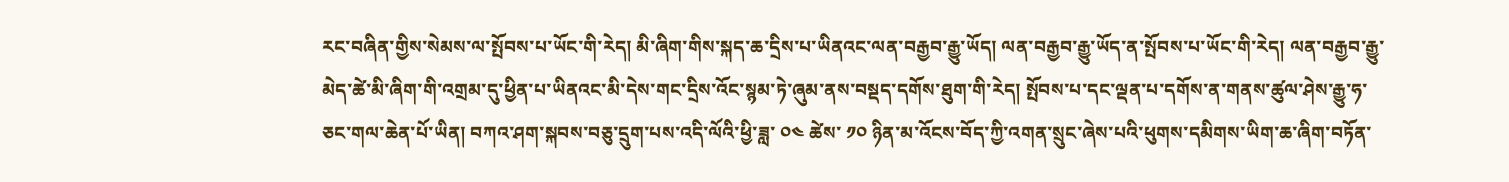རང་བཞིན་གྱིས་སེམས་ལ་སྤོབས་པ་ཡོང་གི་རེད། མི་ཞིག་གིས་སྐད་ཆ་དྲིས་པ་ཡིནའང་ལན་བརྒྱབ་རྒྱུ་ཡོད། ལན་བརྒྱབ་རྒྱུ་ཡོད་ན་སྤོབས་པ་ཡོང་གི་རེད། ལན་བརྒྱབ་རྒྱུ་མེད་ཚེ་མི་ཞིག་གི་འགྲམ་དུ་ཕྱིན་པ་ཡིནའང་མི་དེས་གང་དྲིས་འོང་སྙམ་ཏེ་ཞུམ་ནས་བསྡད་དགོས་ཐུག་གི་རེད། སྤོབས་པ་དང་ལྡན་པ་དགོས་ན་གནས་ཚུལ་ཤེས་རྒྱུ་ཧ་ཅང་གལ་ཆེན་པོ་ཡིན། བཀའ་ཤག་སྐབས་བཅུ་དྲུག་པས་འདི་ལོའི་ཕྱི་ཟླ་ ༠༤ ཚེས་ ༡༠ ཉིན་མ་འོངས་བོད་ཀྱི་འགན་སྲུང་ཞེས་པའི་ཕུགས་དམིགས་ཡིག་ཆ་ཞིག་བཏོན་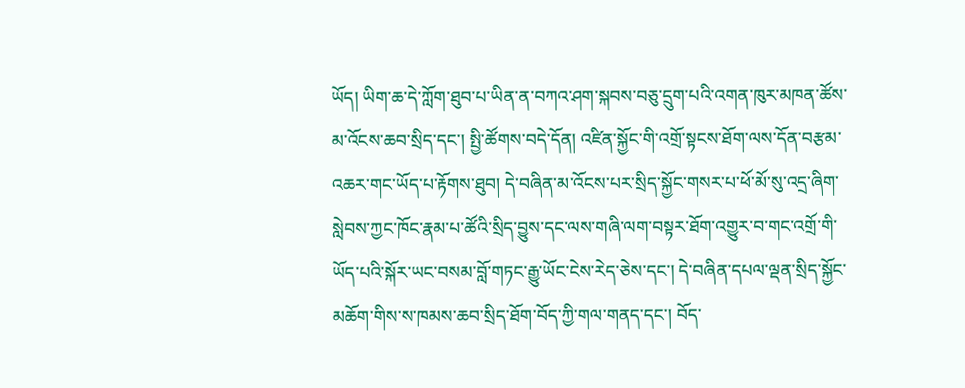ཡོད། ཡིག་ཆ་དེ་ཀློག་ཐུབ་པ་ཡིན་ན་བཀའ་ཤག་སྐབས་བཅུ་དྲུག་པའི་འགན་ཁུར་མཁན་ཚོས་མ་འོངས་ཆབ་སྲིད་དང་། སྤྱི་ཚོགས་བདེ་དོན། འཛིན་སྐྱོང་གི་འགྲོ་སྟངས་ཐོག་ལས་དོན་བརྩམ་འཆར་གང་ཡོད་པ་རྟོགས་ཐུབ། དེ་བཞིན་མ་འོངས་པར་སྲིད་སྐྱོང་གསར་པ་ཕོ་མོ་སུ་འདྲ་ཞིག་སླེབས་ཀྱང་ཁོང་རྣམ་པ་ཚོའི་སྲིད་བྱུས་དང་ལས་གཞི་ལག་བསྟར་ཐོག་འགྱུར་བ་གང་འགྲོ་གི་ཡོད་པའི་སྐོར་ཡང་བསམ་བློ་གཏང་རྒྱུ་ཡོང་ངེས་རེད་ཅེས་དང་། དེ་བཞིན་དཔལ་ལྡན་སྲིད་སྐྱོང་མཆོག་གིས་ས་ཁམས་ཆབ་སྲིད་ཐོག་བོད་ཀྱི་གལ་གནད་དང་། བོད་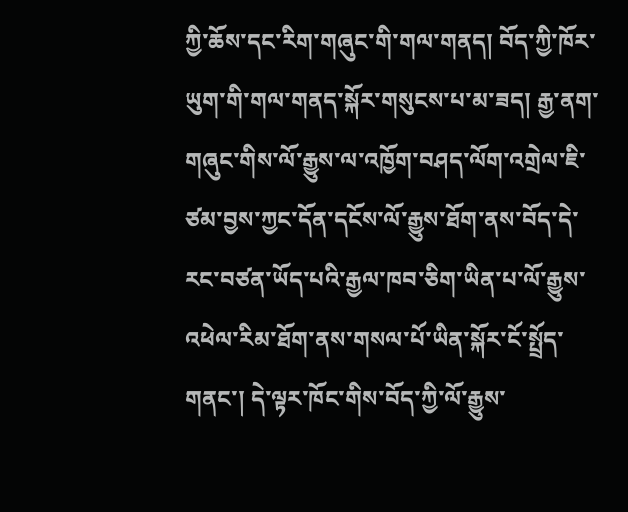ཀྱི་ཆོས་དང་རིག་གཞུང་གི་གལ་གནད། བོད་ཀྱི་ཁོར་ཡུག་གི་གལ་གནད་སྐོར་གསུངས་པ་མ་ཟད། རྒྱ་ནག་གཞུང་གིས་ལོ་རྒྱུས་ལ་འཁྱོག་བཤད་ལོག་འགྲེལ་ཇི་ཙམ་བྱས་ཀྱང་དོན་དངོས་ལོ་རྒྱུས་ཐོག་ནས་བོད་དེ་རང་བཙན་ཡོད་པའི་རྒྱལ་ཁབ་ཅིག་ཡིན་པ་ལོ་རྒྱུས་འཕེལ་རིམ་ཐོག་ནས་གསལ་པོ་ཡིན་སྐོར་ངོ་སྤྲོད་གནང་། དེ་ལྟར་ཁོང་གིས་བོད་ཀྱི་ལོ་རྒྱུས་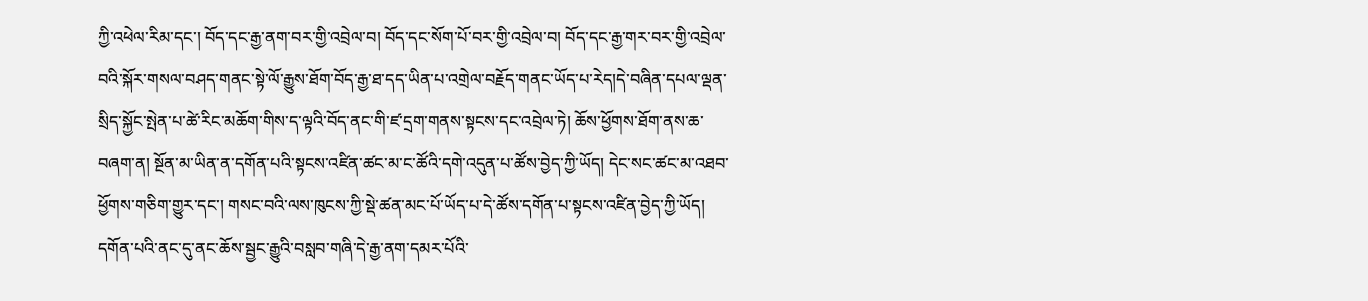ཀྱི་འཕེལ་རིམ་དང་། བོད་དང་རྒྱ་ནག་བར་གྱི་འབྲེལ་བ། བོད་དང་སོག་པོ་བར་གྱི་འབྲེལ་བ། བོད་དང་རྒྱ་གར་བར་གྱི་འབྲེལ་བའི་སྐོར་གསལ་བཤད་གནང་སྟེ་ལོ་རྒྱུས་ཐོག་བོད་རྒྱ་ཐ་དད་ཡིན་པ་འགྲེལ་བརྗོད་གནང་ཡོད་པ་རེད།དེ་བཞིན་དཔལ་ལྡན་སྲིད་སྐྱོང་སྤེན་པ་ཚེ་རིང་མཆོག་གིས་ད་ལྟའི་བོད་ནང་གི་ཛ་དྲག་གནས་སྟངས་དང་འབྲེལ་ཏེ། ཆོས་ཕྱོགས་ཐོག་ནས་ཆ་བཞག་ན། སྔོན་མ་ཡིན་ན་དགོན་པའི་སྟངས་འཛིན་ཚང་མ་ང་ཚོའི་དགེ་འདུན་པ་ཚོས་བྱེད་ཀྱི་ཡོད། དེང་སང་ཚང་མ་འཐབ་ཕྱོགས་གཅིག་གྱུར་དང་། གསང་བའི་ལས་ཁུངས་ཀྱི་སྡེ་ཚན་མང་པོ་ཡོད་པ་དེ་ཚོས་དགོན་པ་སྟངས་འཛིན་བྱེད་ཀྱི་ཡོད། དགོན་པའི་ནང་དུ་ནང་ཆོས་སྦྱང་རྒྱུའི་བསླབ་གཞི་དེ་རྒྱ་ནག་དམར་པོའི་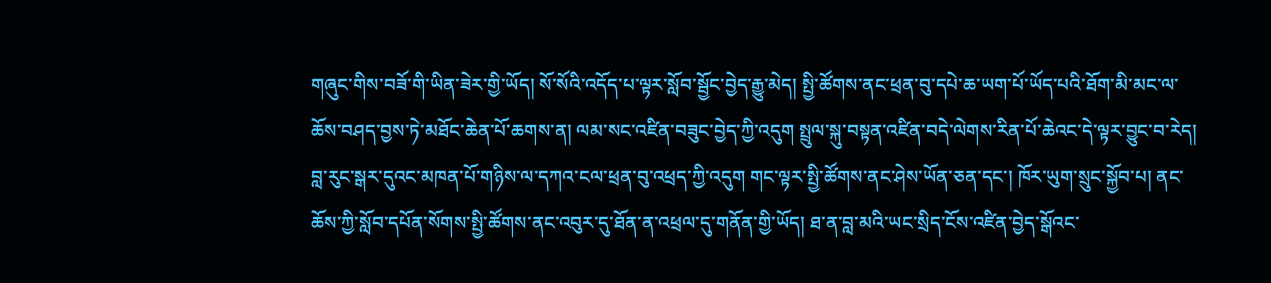གཞུང་གིས་བཟོ་གི་ཡིན་ཟེར་གྱི་ཡོད། སོ་སོའི་འདོད་པ་ལྟར་སློབ་སྦྱོང་བྱེད་རྒྱུ་མེད། སྤྱི་ཚོགས་ནང་ཕྲན་བུ་དཔེ་ཆ་ཡག་པོ་ཡོད་པའི་ཐོག་མི་མང་ལ་ཆོས་བཤད་བྱས་ཏེ་མཐོང་ཆེན་པོ་ཆགས་ན། ལམ་སང་འཛིན་བཟུང་བྱེད་ཀྱི་འདུག སྤྲུལ་སྐུ་བསྟན་འཛིན་བདེ་ལེགས་རིན་པོ་ཆེའང་དེ་ལྟར་བྱུང་བ་རེད། བླ་རུང་སྒར་དུའང་མཁན་པོ་གཉིས་ལ་དཀའ་ངལ་ཕྲན་བུ་འཕྲད་ཀྱི་འདུག གང་ལྟར་སྤྱི་ཚོགས་ནང་ཤེས་ཡོན་ཅན་དང་། ཁོར་ཡུག་སྲུང་སྐྱོབ་པ། ནང་ཆོས་ཀྱི་སློབ་དཔོན་སོགས་སྤྱི་ཚོགས་ནང་འབུར་དུ་ཐོན་ན་འཕྲལ་དུ་གནོན་གྱི་ཡོད། ཐ་ན་བླ་མའི་ཡང་སྲིད་ངོས་འཛིན་བྱེད་སྒོའང་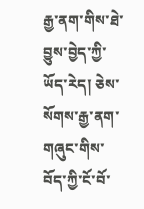རྒྱ་ནག་གིས་ཐེ་བྱུས་བྱེད་ཀྱི་ཡོད་རེད། ཅེས་སོགས་རྒྱ་ནག་གཞུང་གིས་བོད་ཀྱི་ངོ་བོ་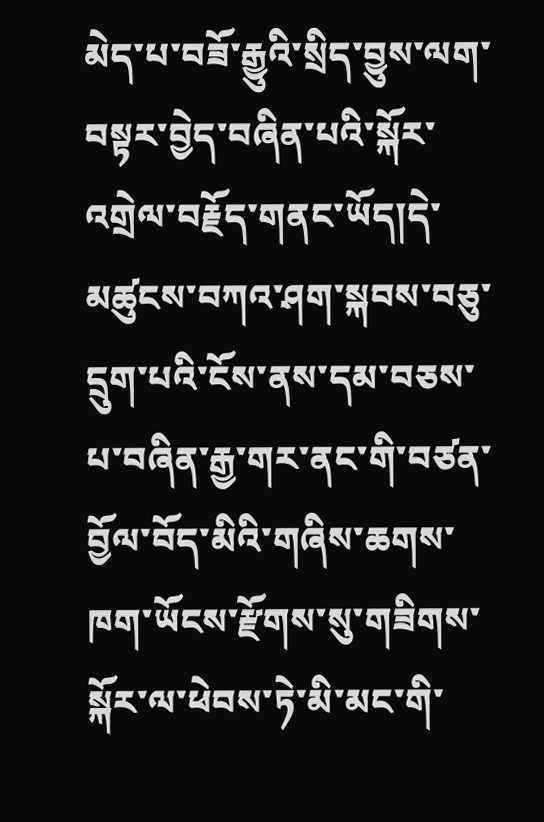མེད་པ་བཟོ་རྒྱུའི་སྲིད་བྱུས་ལག་བསྟར་བྱེད་བཞིན་པའི་སྐོར་འགྲེལ་བརྗོད་གནང་ཡོད།དེ་མཚུངས་བཀའ་ཤག་སྐབས་བཅུ་དྲུག་པའི་ངོས་ནས་དམ་བཅས་པ་བཞིན་རྒྱ་གར་ནང་གི་བཙན་བྱོལ་བོད་མིའི་གཞིས་ཆགས་ཁག་ཡོངས་རྫོགས་སུ་གཟིགས་སྐོར་ལ་ཕེབས་ཏེ་མི་མང་གི་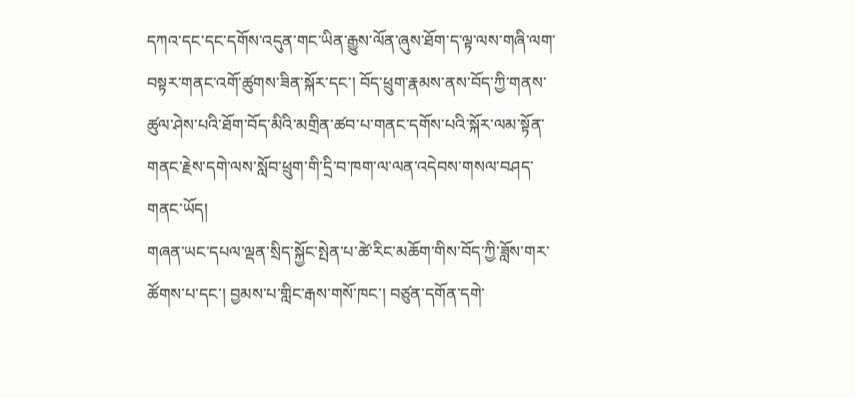དཀའ་དང་དང་དགོས་འདུན་གང་ཡིན་རྒྱུས་ལོན་ཞུས་ཐོག་ད་ལྟ་ལས་གཞི་ལག་བསྟར་གནང་འགོ་ཚུགས་ཟིན་སྐོར་དང་། བོད་ཕྲུག་རྣམས་ནས་བོད་ཀྱི་གནས་ཚུལ་ཤེས་པའི་ཐོག་བོད་མིའི་མགྲིན་ཚབ་པ་གནང་དགོས་པའི་སྐོར་ལམ་སྟོན་གནང་རྗེས་དགེ་ལས་སློབ་ཕྲུག་གི་དྲི་བ་ཁག་ལ་ལན་འདེབས་གསལ་བཤད་གནང་ཡོད།
གཞན་ཡང་དཔལ་ལྡན་སྲིད་སྐྱོང་སྤེན་པ་ཚེ་རིང་མཆོག་གིས་བོད་ཀྱི་ཟློས་གར་ཚོགས་པ་དང་། བྱམས་པ་གླིང་རྒས་གསོ་ཁང་། བཙུན་དགོན་དགེ་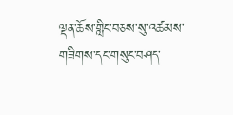ལྡན་ཆོས་གླིང་བཅས་སུ་འཚམས་གཟིགས་དང་གསུང་བཤད་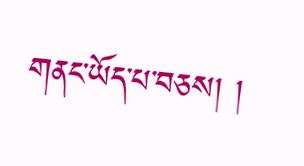གནང་ཡོད་པ་བཅས། །